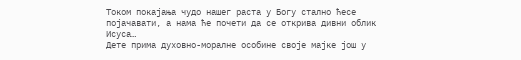Током покајања чудо нашег раста у Богу стално ћесе појачавати, а нама ће почети да се открива дивни облик Исуса…
Дете прима духовно-моралне особине своје мајке још у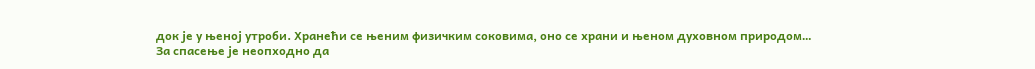док је у њеној утроби. Хранећи се њеним физичким соковима, оно се храни и њеном духовном природом…
За спасење је неопходно да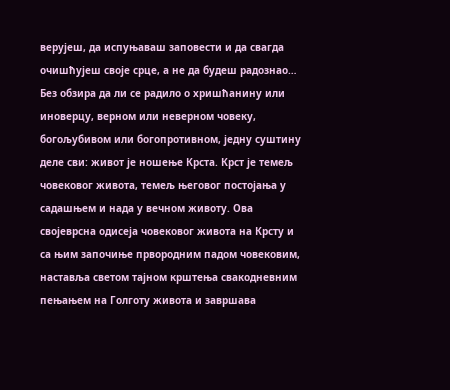верујеш, да испуњаваш заповести и да свагда очишћујеш своје срце, а не да будеш радознао…
Без обзира да ли се радило о хришћанину или иноверцу, верном или неверном човеку, богољубивом или богопротивном, једну суштину деле сви: живот је ношење Крста. Крст је темељ човековог живота, темељ његовог постојања у садашњем и нада у вечном животу. Ова својеврсна одисеја човековог живота на Крсту и са њим започиње првородним падом човековим, наставља светом тајном крштења свакодневним пењањем на Голгoту живота и завршава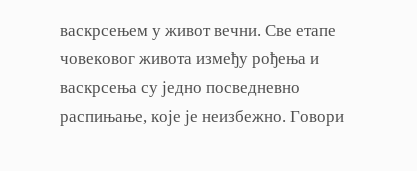васкрсењем у живот вечни. Све етапе човековог живота између рођења и васкрсења су једно посведневно распињање, које је неизбежно. Говори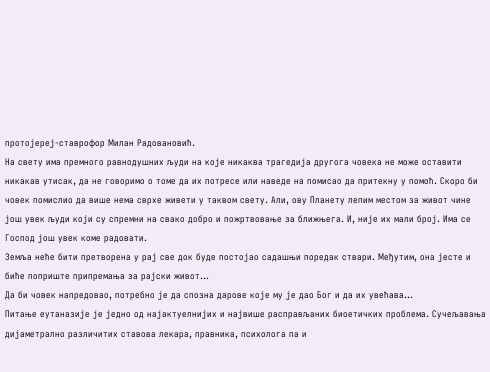протојереј-ставрофор Милан Радовановић.
На свету има премного равнодушних људи на које никаква трагедија другога човека не може оставити никакав утисак, да не говоримо о томе да их потресе или наведе на помисао да притекну у помоћ. Скоро би човек помислио да више нема сврхе живети у таквом свету. Али, ову Планету лепим местом за живот чине још увек људи који су спремни на свако добро и пожртвовање за ближњега. И, није их мали број. Има се Господ још увек коме радовати.
Земља неће бити претворена у рај све док буде постојао садашњи поредак ствари. Међутим, она јесте и биће поприште припремања за рајски живот…
Да би човек напредовао, потребно је да спозна дарове које му је дао Бог и да их увећава…
Питање еутаназије је једно од најактуелнијих и највише расправљаних биоетичких проблема. Сучељавања дијаметрално различитих ставова лекара, правника, психолога па и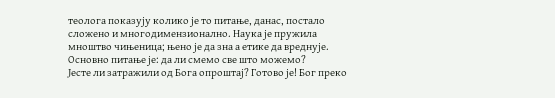теолога показују колико је то питање, данас, постало сложено и многодимензионално. Наука је пружила мноштво чињеница; њено је да зна а етике да вреднује. Основно питање је: да ли смемо све што можемо?
Јесте ли затражили од Бога опроштај? Готово је! Бог преко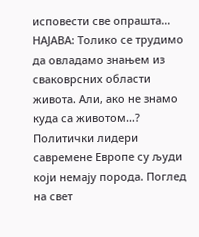исповести све опрашта…
НАЈАВА: Толико се трудимо да овладамо знањем из сваковрсних области живота. Али, ако не знамо куда са животом…?
Политички лидери савремене Европе су људи који немају порода. Поглед на свет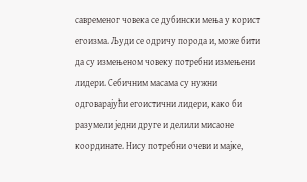савременог човека се дубински мења у корист егоизма. Људи се одричу порода и, може бити да су измењеном човеку потребни измењени лидери. Себичним масама су нужни одговарајући егоистични лидери, како би разумели једни друге и делили мисаоне координате. Нису потребни очеви и мајке,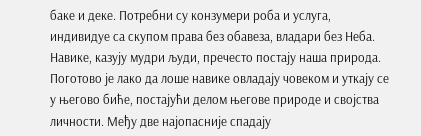баке и деке. Потребни су конзумери роба и услуга, индивидуе са скупом права без обавеза, владари без Неба.
Навике, казују мудри људи, пречесто постају наша природа. Поготово је лако да лоше навике овладају човеком и уткају се у његово биће, постајући делом његове природе и својства личности. Међу две најопасније спадају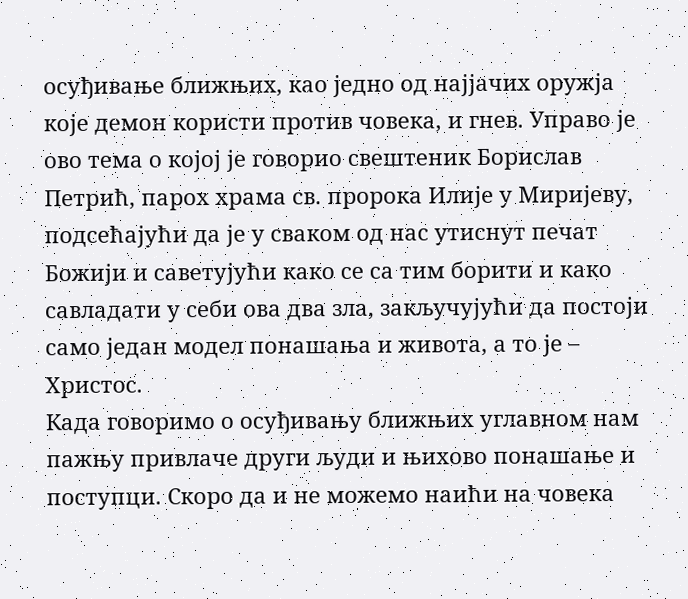осуђивање ближњих, као једно од најјачих оружја које демон користи против човека, и гнев. Управо је ово тема о којој је говорио свештеник Борислав Петрић, парох храма св. пророка Илије у Миријеву, подсећајући да је у сваком од нас утиснут печат Божији и саветујући како се са тим борити и како савладати у себи ова два зла, закључујући да постоји само један модел понашања и живота, а то је – Христос.
Када говоримо о осуђивању ближњих углавном нам пажњу привлаче други људи и њихово понашање и поступци. Скоро да и не можемо наићи на човека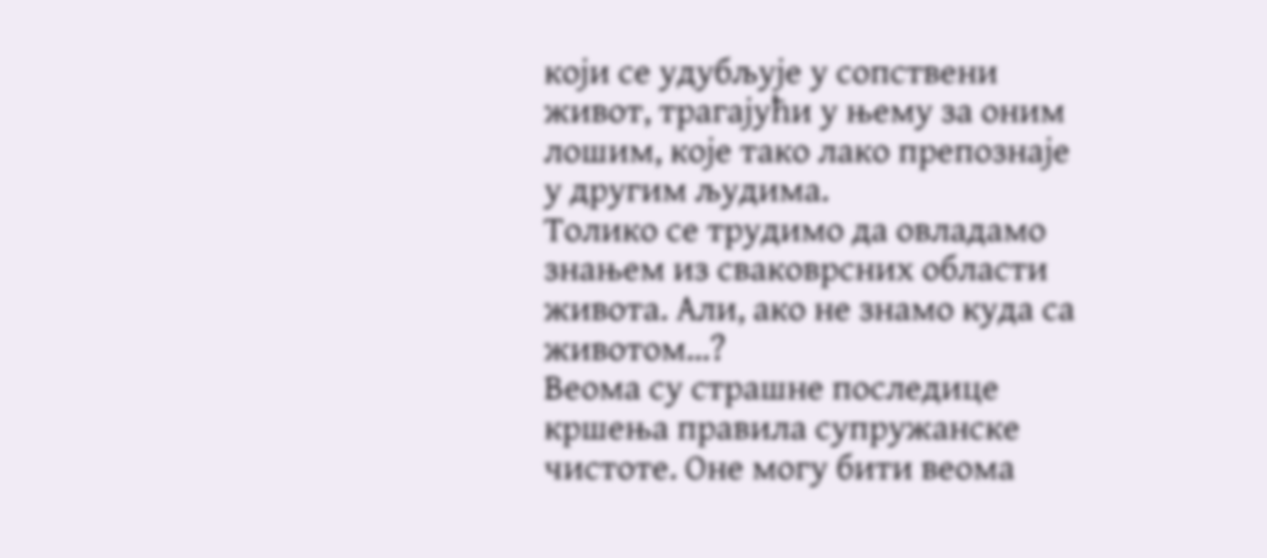који се удубљује у сопствени живот, трагајући у њему за оним лошим, које тако лако препознаје у другим људима.
Толико се трудимо да овладамо знањем из сваковрсних области живота. Али, ако не знамо куда са животом…?
Веома су страшне последице кршења правила супружанске чистоте. Оне могу бити веома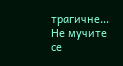трагичне…
Не мучите се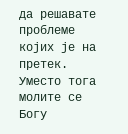да решавате проблеме којих је на претек. Уместо тога молите се Богу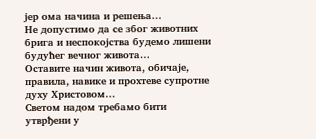јер ома начина и решења…
Не допустимо да се због животних брига и неспокојства будемо лишени будућег вечног живота…
Оставите начин живота, обичаје, правила, навике и прохтеве супротне духу Христовом…
Светом надом требамо бити утврђени у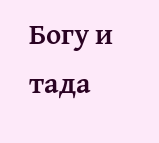Богу и тада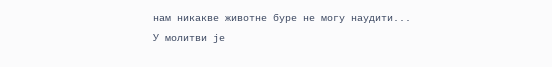нам никакве животне буре не могу наудити...
У молитви је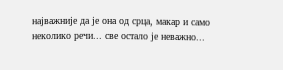најважније да је она од срца, макар и само неколико речи... све остало је неважно...